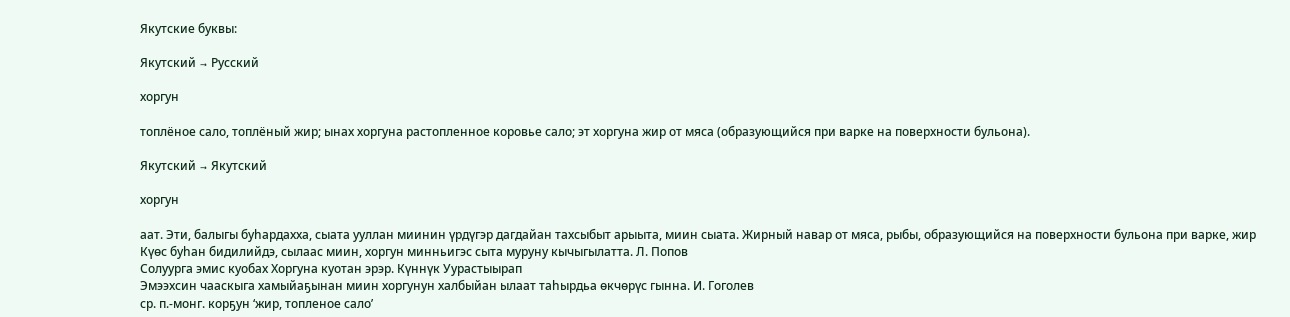Якутские буквы:

Якутский → Русский

хоргун

топлёное сало, топлёный жир; ынах хоргуна растопленное коровье сало; эт хоргуна жир от мяса (образующийся при варке на поверхности бульона).

Якутский → Якутский

хоргун

аат. Эти, балыгы буһардахха, сыата ууллан миинин үрдүгэр дагдайан тахсыбыт арыыта, миин сыата. Жирный навар от мяса, рыбы, образующийся на поверхности бульона при варке, жир
Күөс буһан бидилийдэ, сылаас миин, хоргун минньигэс сыта муруну кычыгылатта. Л. Попов
Солуурга эмис куобах Хоргуна куотан эрэр. Күннүк Уурастыырап
Эмээхсин чааскыга хамыйаҕынан миин хоргунун халбыйан ылаат таһырдьа өкчөрүс гынна. И. Гоголев
ср. п.-монг. корҕун ‘жир, топленое сало’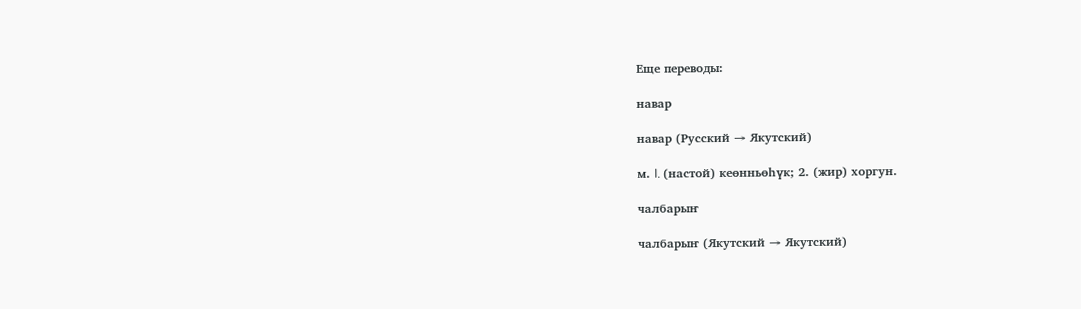Еще переводы:

навар

навар (Русский → Якутский)

м. I. (настой) кеөнньөһүк; 2. (жир) хоргун.

чалбарыҥ

чалбарыҥ (Якутский → Якутский)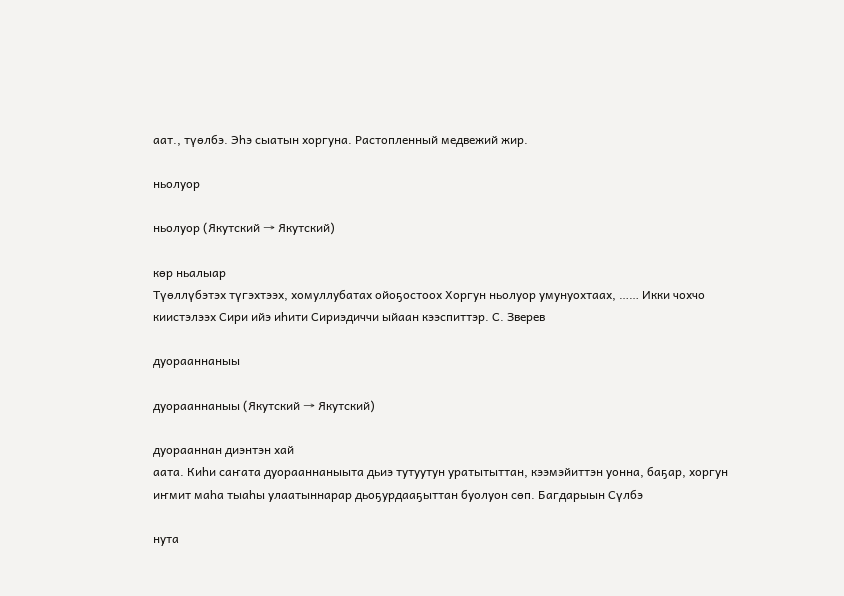аат., түөлбэ. Эһэ сыатын хоргуна. Растопленный медвежий жир.

ньолуор

ньолуор (Якутский → Якутский)

көр ньалыар
Түөллүбэтэх түгэхтээх, хомуллубатах ойоҕостоох Хоргун ньолуор умунуохтаах, …… Икки чохчо киистэлээх Сири ийэ иһити Сириэдиччи ыйаан кээспиттэр. С. Зверев

дуорааннаныы

дуорааннаныы (Якутский → Якутский)

дуорааннан диэнтэн хай
аата. Киһи саҥата дуорааннаныыта дьиэ тутуутун уратытыттан, кээмэйиттэн уонна, баҕар, хоргун иҥмит маһа тыаһы улаатыннарар дьоҕурдааҕыттан буолуон сөп. Багдарыын Сүлбэ

нута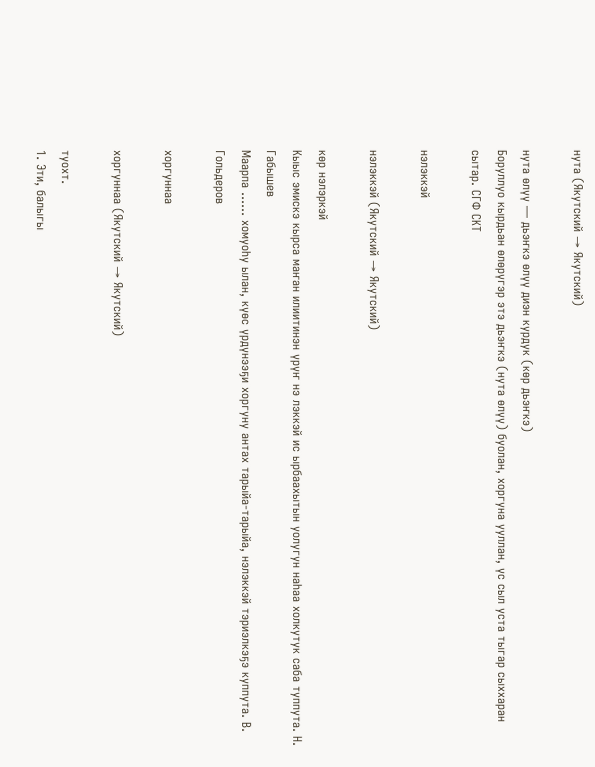нута (Якутский → Якутский)

нута өлүү — дьэҥкэ өлүү диэн курдук (көр дьэҥкэ)
Боруллуо кырдьан өлөрүгэр этэ дьэҥкэ (нута өлүү) буолан, хоргуна ууллан, үс сыл уста тыгар сыххаран сытар. СГФ СКТ

нэлэккэй

нэлэккэй (Якутский → Якутский)

көр нэлэркэй
Кыыс эмискэ кырса маҥан илиитинэн үрүҥ нэ лэккэй ис ырбаахытын уолугун наһаа холкутук саба туппута. Н. Габышев
Маарпа …… хомуоһу ылан, күөс үрдүнээҕи хоргуну антах тарыйа-тарыйа, нэлэккэй тэриэлкэҕэ куппута. В. Гольдеров

хоргуннаа

хоргуннаа (Якутский → Якутский)

туохт.
1. Эти, балыгы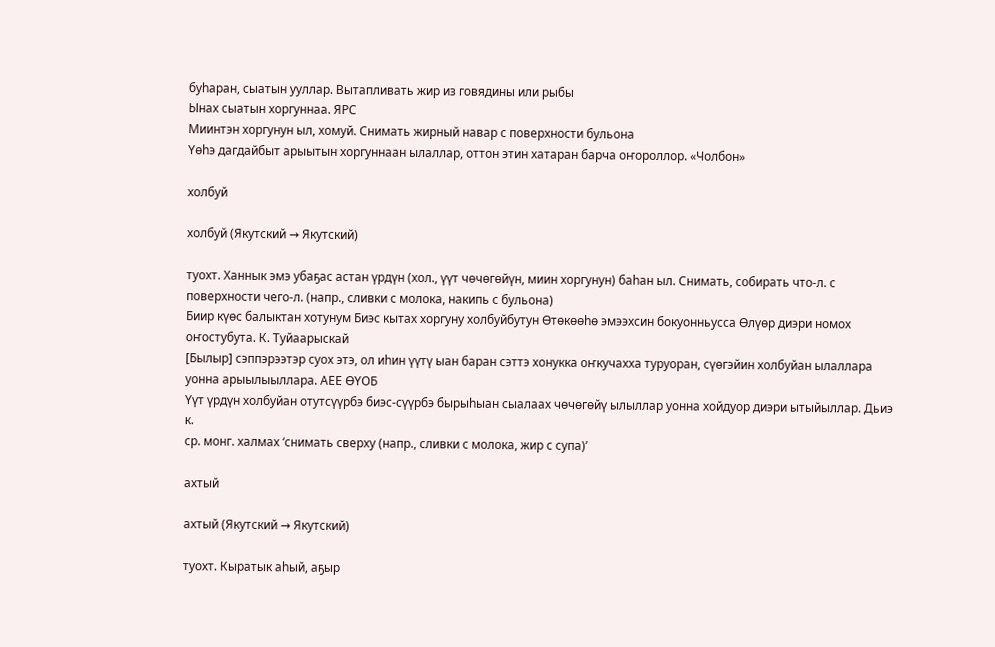буһаран, сыатын ууллар. Вытапливать жир из говядины или рыбы
Ынах сыатын хоргуннаа. ЯРС
Миинтэн хоргунун ыл, хомуй. Снимать жирный навар с поверхности бульона
Үөһэ дагдайбыт арыытын хоргуннаан ылаллар, оттон этин хатаран барча оҥороллор. «Чолбон»

холбуй

холбуй (Якутский → Якутский)

туохт. Ханнык эмэ убаҕас астан үрдүн (хол., үүт чөчөгөйүн, миин хоргунун) баһан ыл. Снимать, собирать что-л. с поверхности чего-л. (напр., сливки с молока, накипь с бульона)
Биир күөс балыктан хотунум Биэс кытах хоргуну холбуйбутун Өтөкөөһө эмээхсин бокуонньусса Өлүөр диэри номох оҥостубута. К. Туйаарыскай
[Былыр] сэппэрээтэр суох этэ, ол иһин үүтү ыан баран сэттэ хонукка оҥкучахха туруоран, сүөгэйин холбуйан ылаллара уонна арыылыыллара. АЕЕ ӨҮОБ
Үүт үрдүн холбуйан отутсүүрбэ биэс-сүүрбэ бырыһыан сыалаах чөчөгөйү ылыллар уонна хойдуор диэри ытыйыллар. Дьиэ к.
ср. монг. халмах ‘снимать сверху (напр., сливки с молока, жир с супа)’

ахтый

ахтый (Якутский → Якутский)

туохт. Кыратык аһый, аҕыр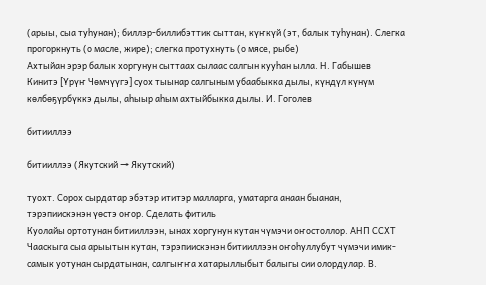(арыы, сыа туһунан); биллэр-биллибэттик сыттан, күҥкүй (эт, балык туһунан). Слегка прогоркнуть (о масле, жире); слегка протухнуть (о мясе, рыбе)
Ахтыйан эрэр балык хоргунун сыттаах сылаас салгын кууһан ылла. Н. Габышев
Кинитэ [Үрүҥ Чөмчүүгэ] суох тыынар салгыным убаабыкка дылы, күндүл күнүм көлбөҕүрбүккэ дылы, аһыыр аһым ахтыйбыкка дылы. И. Гоголев

битииллээ

битииллээ (Якутский → Якутский)

туохт. Сорох сырдатар эбэтэр ититэр малларга, уматарга анаан быанан, тэрэпиискэнэн үөстэ оҥор. Сделать фитиль
Куолайы ортотунан битииллээн, ынах хоргунун кутан чүмэчи оҥостоллор. АНП ССХТ
Чааскыга сыа арыытын кутан, тэрэпиискэнэн битииллээн оҥоһуллубут чүмэчи имик-самык уотунан сырдатынан, салгыҥҥа хатарыллыбыт балыгы сии олордулар. В.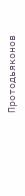Протодьяконов